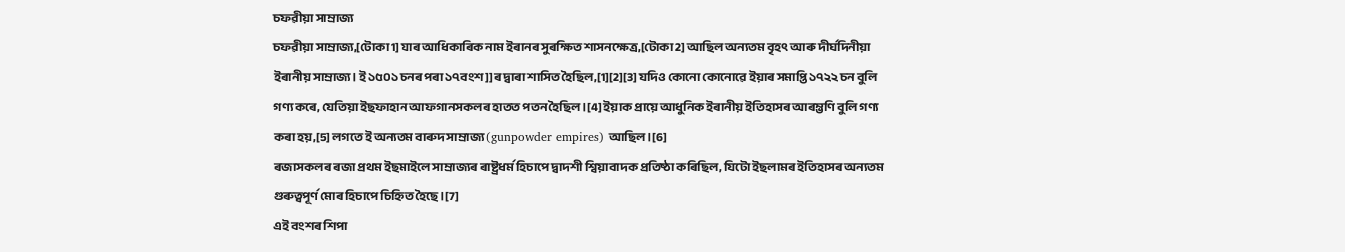চফৱীয়া সাম্ৰাজ্য
চফৱীয়া সাম্ৰাজ্য,[টোকা 1] যাৰ আধিকাৰিক নাম ইৰানৰ সুৰক্ষিত শাসনক্ষেত্ৰ,[টোকা 2] আছিল অন্যতম বৃহৎ আৰু দীৰ্ঘদিনীয়া ইৰানীয় সাম্ৰাজ্য। ই ১৫০১ চনৰ পৰা ১৭বংশ]]ৰ দ্বাৰা শাসিত হৈছিল,[1][2][3] যদিও কোনো কোনোৱে ইয়াৰ সমাপ্তি ১৭২২ চন বুলি গণ্য কৰে, যেতিয়া ইছফাহান আফগানসকলৰ হাতত পতন হৈছিল।[4] ইয়াক প্ৰায়ে আধুনিক ইৰানীয় ইতিহাসৰ আৰম্ভণি বুলি গণ্য কৰা হয়,[5] লগতে ই অন্যতম বাৰুদ সাম্ৰাজ্য (gunpowder empires) আছিল।[6]
ৰজাসকলৰ ৰজা প্ৰথম ইছমাইলে সাম্ৰাজ্যৰ ৰাষ্ট্ৰধৰ্ম হিচাপে দ্বাদশী শ্বিয়াবাদক প্ৰতিষ্ঠা কৰিছিল, যিটো ইছলামৰ ইতিহাসৰ অন্যতম গুৰুত্বপূৰ্ণ মোৰ হিচাপে চিহ্নিত হৈছে।[7]
এই বংশৰ শিপা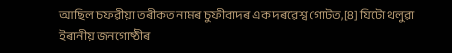আছিল চফৱীয়া তৰীকত নামৰ চুফীবাদৰ এক দৰৱেশ্ব গোটত,[8] যিটো থলুৱা ইৰানীয় জনগোষ্ঠীৰ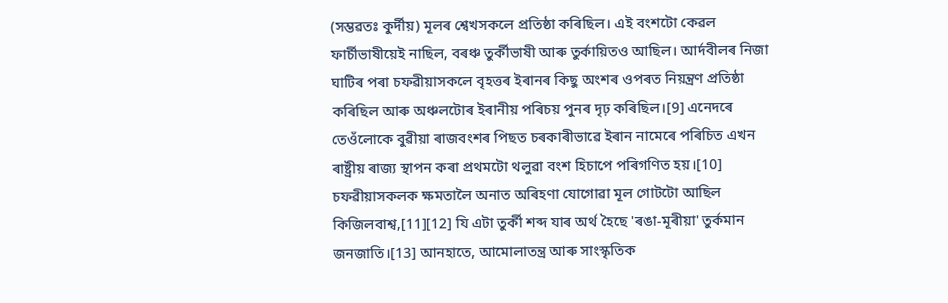(সম্ভৱতঃ কুৰ্দীয়) মূলৰ শ্বেখসকলে প্ৰতিষ্ঠা কৰিছিল। এই বংশটো কেৱল ফাৰ্চীভাষীয়েই নাছিল, বৰঞ্চ তুৰ্কীভাষী আৰু তুৰ্কায়িতও আছিল। আৰ্দবীলৰ নিজা ঘাটিৰ পৰা চফৱীয়াসকলে বৃহত্তৰ ইৰানৰ কিছু অংশৰ ওপৰত নিয়ন্ত্ৰণ প্ৰতিষ্ঠা কৰিছিল আৰু অঞ্চলটোৰ ইৰানীয় পৰিচয় পুনৰ দৃঢ় কৰিছিল।[9] এনেদৰে তেওঁলোকে বুৱীয়া ৰাজবংশৰ পিছত চৰকাৰীভাৱে ইৰান নামেৰে পৰিচিত এখন ৰাষ্ট্ৰীয় ৰাজ্য স্থাপন কৰা প্ৰথমটো থলুৱা বংশ হিচাপে পৰিগণিত হয়।[10]
চফৱীয়াসকলক ক্ষমতালৈ অনাত অৰিহণা যোগোৱা মূল গোটটো আছিল কিজিলবাশ্ব,[11][12] যি এটা তুৰ্কী শব্দ যাৰ অৰ্থ হৈছে 'ৰঙা-মূৰীয়া' তুৰ্কমান জনজাতি।[13] আনহাতে, আমোলাতন্ত্ৰ আৰু সাংস্কৃতিক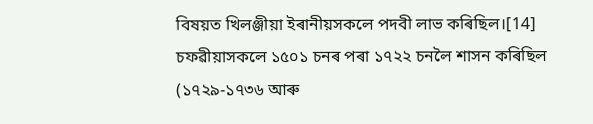বিষয়ত খিলঞ্জীয়া ইৰানীয়সকলে পদবী লাভ কৰিছিল।[14]
চফৱীয়াসকলে ১৫০১ চনৰ পৰা ১৭২২ চনলৈ শাসন কৰিছিল (১৭২৯-১৭৩৬ আৰু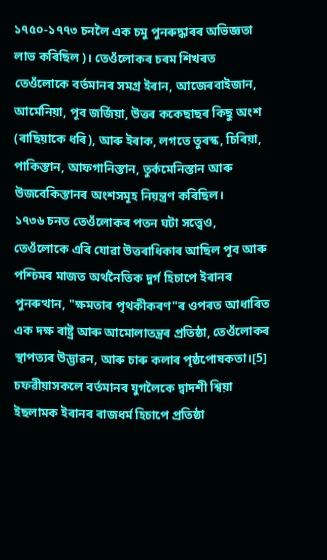১৭৫০-১৭৭৩ চনলৈ এক চমু পুনৰুদ্ধাৰৰ অভিজ্ঞতা লাভ কৰিছিল)। তেওঁলোকৰ চৰম শিখৰত তেওঁলোকে বৰ্তমানৰ সমগ্ৰ ইৰান, আজেৰবাইজান, আৰ্মেনিয়া, পূব জৰ্জিয়া, উত্তৰ ককেছাছৰ কিছু অংশ (ৰাছিয়াকে ধৰি), আৰু ইৰাক, লগতে তুৰস্ক, চিৰিয়া, পাকিস্তান, আফগানিস্তান, তুৰ্কমেনিস্তান আৰু উজবেকিস্তানৰ অংশসমূহ নিয়ন্ত্ৰণ কৰিছিল।
১৭৩৬ চনত তেওঁলোকৰ পতন ঘটা সত্ত্বেও, তেওঁলোকে এৰি যোৱা উত্তৰাধিকাৰ আছিল পূব আৰু পশ্চিমৰ মাজত অৰ্থনৈতিক দুৰ্গ হিচাপে ইৰানৰ পুনৰুত্থান, "ক্ষমতাৰ পৃথকীকৰণ"ৰ ওপৰত আধাৰিত এক দক্ষ ৰাষ্ট্ৰ আৰু আমোলাতন্ত্ৰৰ প্ৰতিষ্ঠা, তেওঁলোকৰ স্থাপত্যৰ উদ্ভাৱন, আৰু চাৰু কলাৰ পৃষ্ঠপোষকতা।[5] চফৱীয়াসকলে বৰ্তমানৰ যুগলৈকে দ্বাদশী শ্বিয়া ইছলামক ইৰানৰ ৰাজধৰ্ম হিচাপে প্ৰতিষ্ঠা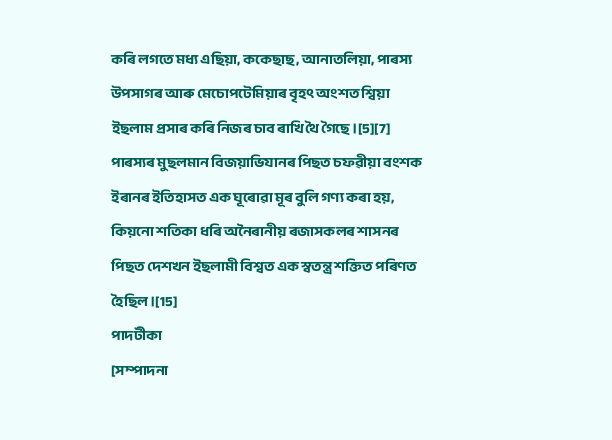কৰি লগতে মধ্য এছিয়া, ককেছাছ, আনাতলিয়া, পাৰস্য উপসাগৰ আৰু মেচোপটেমিয়াৰ বৃহৎ অংশত শ্বিয়া ইছলাম প্ৰসাৰ কৰি নিজৰ চাব ৰাখি থৈ গৈছে।[5][7]
পাৰস্যৰ মুছলমান বিজয়াভিযানৰ পিছত চফৱীয়া বংশক ইৰানৰ ইতিহাসত এক ঘূৰোৱা মূৰ বুলি গণ্য কৰা হয়, কিয়নো শতিকা ধৰি অনৈৰানীয় ৰজাসকলৰ শাসনৰ পিছত দেশখন ইছলামী বিশ্বত এক স্বতন্ত্ৰ শক্তিত পৰিণত হৈছিল।[15]
পাদটীকা
[সম্পাদনা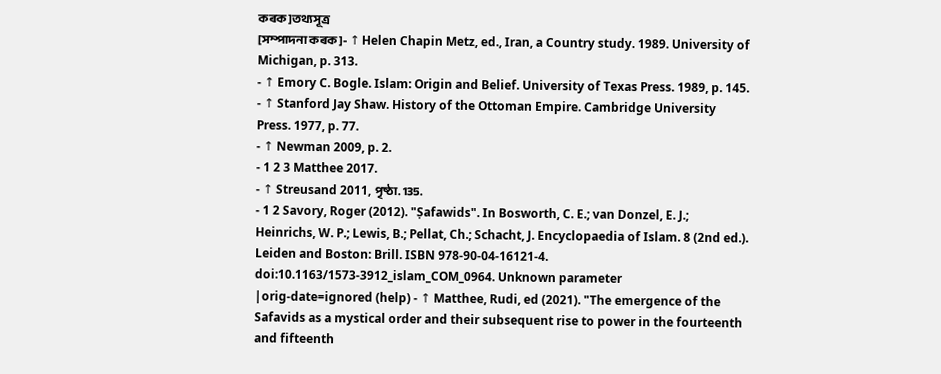কৰক]তথ্যসূত্ৰ
[সম্পাদনা কৰক]- ↑ Helen Chapin Metz, ed., Iran, a Country study. 1989. University of Michigan, p. 313.
- ↑ Emory C. Bogle. Islam: Origin and Belief. University of Texas Press. 1989, p. 145.
- ↑ Stanford Jay Shaw. History of the Ottoman Empire. Cambridge University Press. 1977, p. 77.
- ↑ Newman 2009, p. 2.
- 1 2 3 Matthee 2017.
- ↑ Streusand 2011, পৃষ্ঠা. 135.
- 1 2 Savory, Roger (2012). "Ṣafawids". In Bosworth, C. E.; van Donzel, E. J.; Heinrichs, W. P.; Lewis, B.; Pellat, Ch.; Schacht, J. Encyclopaedia of Islam. 8 (2nd ed.). Leiden and Boston: Brill. ISBN 978-90-04-16121-4. doi:10.1163/1573-3912_islam_COM_0964. Unknown parameter
|orig-date=ignored (help) - ↑ Matthee, Rudi, ed (2021). "The emergence of the Safavids as a mystical order and their subsequent rise to power in the fourteenth and fifteenth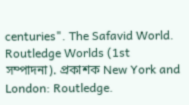centuries". The Safavid World. Routledge Worlds (1st সম্পাদনা). প্ৰকাশক New York and London: Routledge.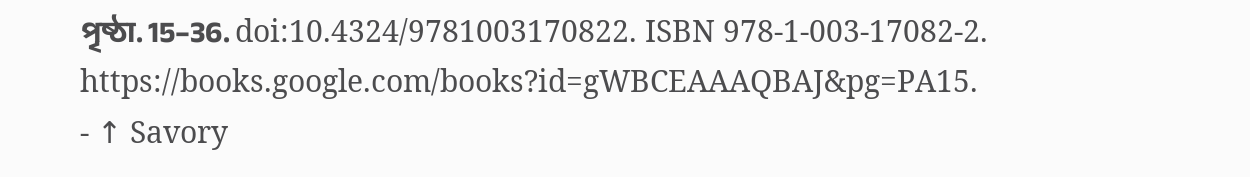পৃষ্ঠা. 15–36. doi:10.4324/9781003170822. ISBN 978-1-003-17082-2. https://books.google.com/books?id=gWBCEAAAQBAJ&pg=PA15.
- ↑ Savory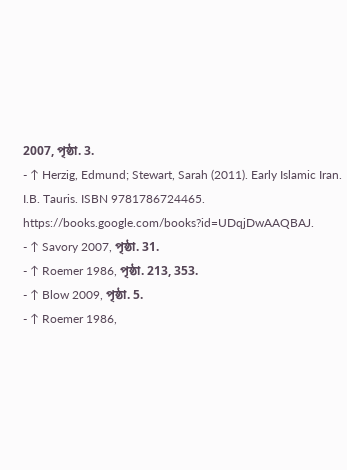2007, পৃষ্ঠা. 3.
- ↑ Herzig, Edmund; Stewart, Sarah (2011). Early Islamic Iran. I.B. Tauris. ISBN 9781786724465. https://books.google.com/books?id=UDqjDwAAQBAJ.
- ↑ Savory 2007, পৃষ্ঠা. 31.
- ↑ Roemer 1986, পৃষ্ঠা. 213, 353.
- ↑ Blow 2009, পৃষ্ঠা. 5.
- ↑ Roemer 1986,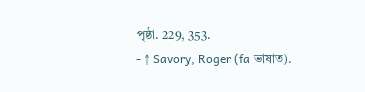পৃষ্ঠা. 229, 353.
- ↑ Savory, Roger (fa ভাষাত).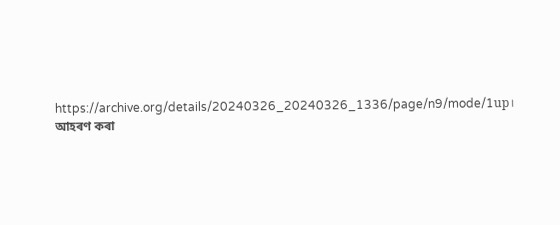https://archive.org/details/20240326_20240326_1336/page/n9/mode/1up। আহৰণ কৰা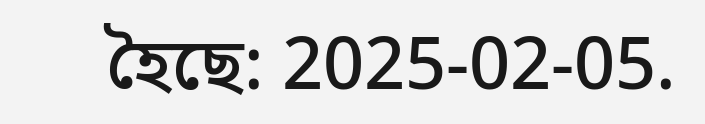হৈছে: 2025-02-05.